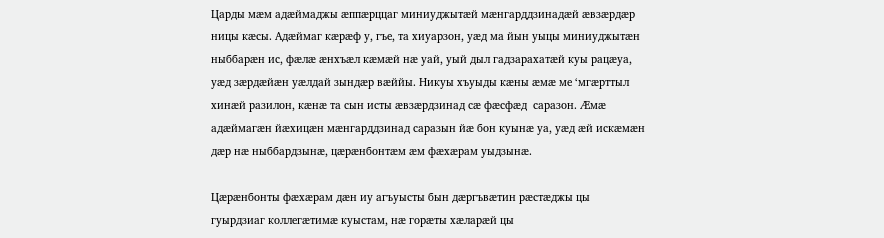Царды мæм адæймаджы æппæрццаг миниуджытæй мæнгарддзинадæй æвзæрдæр ницы кæсы. Адæймаг кæрæф у, гъе, та хиуарзон, уæд ма йын уыцы миниуджытæн ныббарæн ис, фæлæ æнхъæл кæмæй нæ уай, уый дыл гадзарахатæй куы рацæуа, уæд зæрдæйæн уæлдай зындæр вæййы. Никуы хъуыды кæны æмæ ме ‘мгæрттыл хинæй разилон, кæнæ та сын исты æвзæрдзинад сæ фæсфæд  саразон. Æмæ адæймагæн йæхицæн мæнгарддзинад саразын йæ бон куынæ уа, уæд æй искæмæн дæр нæ ныббардзынæ, цæрæнбонтæм æм фæхæрам уыдзынæ.

Цæрæнбонты фæхæрам дæн иу агъуысты бын дæргъвæтин рæстæджы цы гуырдзиаг коллегæтимæ куыстам, нæ горæты хæларæй цы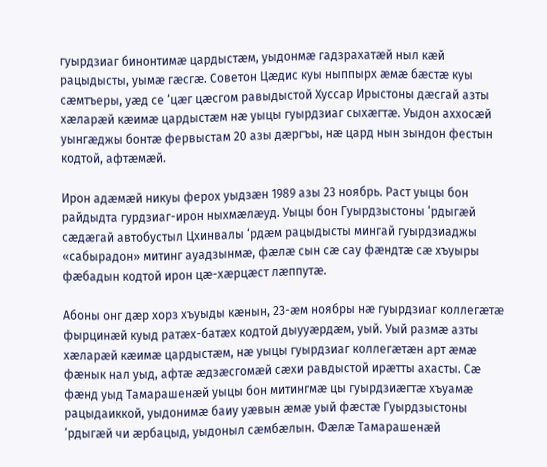гуырдзиаг бинонтимæ цардыстæм, уыдонмæ гадзрахатæй ныл кæй рацыдысты, уымæ гæсгæ. Советон Цæдис куы ныппырх æмæ бæстæ куы сæмтъеры, уæд се ‘цæг цæсгом равыдыстой Хуссар Ирыстоны дæсгай азты хæларæй кæимæ цардыстæм нæ уыцы гуырдзиаг сыхæгтæ. Уыдон аххосæй уынгæджы бонтæ фервыстам 20 азы дæргъы, нæ цард нын зындон фестын кодтой, афтæмæй.

Ирон адæмæй никуы ферох уыдзæн 1989 азы 23 ноябрь. Раст уыцы бон райдыдта гурдзиаг-ирон ныхмæлæуд. Уыцы бон Гуырдзыстоны ‘рдыгæй сæдæгай автобустыл Цхинвалы ‘рдæм рацыдысты мингай гуырдзиаджы «сабырадон» митинг ауадзынмæ, фæлæ сын сæ сау фæндтæ сæ хъуыры фæбадын кодтой ирон цæ-хæрцæст лæппутæ.

Абоны онг дæр хорз хъуыды кæнын, 23-æм ноябры нæ гуырдзиаг коллегæтæ фырцинæй куыд ратæх-батæх кодтой дыууæрдæм, уый. Уый размæ азты хæларæй кæимæ цардыстæм, нæ уыцы гуырдзиаг коллегæтæн арт æмæ фæнык нал уыд, афтæ æдзæсгомæй сæхи равдыстой ирæтты ахасты. Сæ фæнд уыд Тамарашенæй уыцы бон митингмæ цы гуырдзиæгтæ хъуамæ рацыдаиккой, уыдонимæ баиу уæвын æмæ уый фæстæ Гуырдзыстоны ‘рдыгæй чи æрбацыд, уыдоныл сæмбæлын. Фæлæ Тамарашенæй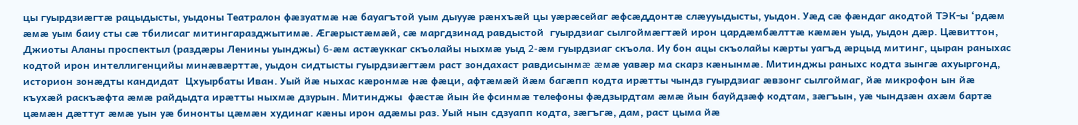цы гуырдзиæгтæ рацыдысты, уыдоны Театралон фæзуатмæ нæ бауагътой уым дыууæ рæнхъæй цы уæрæсейаг æфсæддонтæ слæууыдысты, уыдон. Уæд сæ фæндаг акодтой ТЭК-ы ‘рдæм æмæ уым баиу сты сæ тбилисаг митингаразджытимæ. Æгæрыстæмæй, сæ маргдзинад равдыстой  гуырдзиаг сылгоймæгтæй ирон цардæмбæлттæ кæмæн уыд, уыдон дæр. Цæвиттон, Джиоты Аланы проспектыл (раздæры Ленины уынджы) 6-æм астæуккаг скъолайы ныхмæ уыд 2-æм гуырдзиаг скъола. Иу бон ацы скъолайы кæрты уагъд æрцыд митинг, цыран раныхас кодтой ирон интеллигенцийы минæвæрттæ, уыдон сидтысты гуырдзиæгтæм раст зондахаст равдисынмæ æмæ уавæр ма скарз кæнынмæ. Митинджы раныхс кодта зынгæ ахуыргонд, историон зонæдты кандидат  Цхуырбаты Иван. Уый йæ ныхас кæронмæ нæ фæци, афтæмæй йæм багæпп кодта ирæтты чындз гуырдзиаг æвзонг сылгоймаг, йæ микрофон ын йæ къухæй раскъæфта æмæ райдыдта ирæтты ныхмæ дзурын. Митинджы  фæстæ йын йе фсинмæ телефоны фæдзырдтам æмæ йын бауйдзæф кодтам, зæгъын, уæ чындзæн ахæм бартæ цæмæн дæттут æмæ уын уæ бинонты цæмæн худинаг кæны ирон адæмы раз. Уый нын сдзуапп кодта, зæгъгæ, дам, раст цыма йæ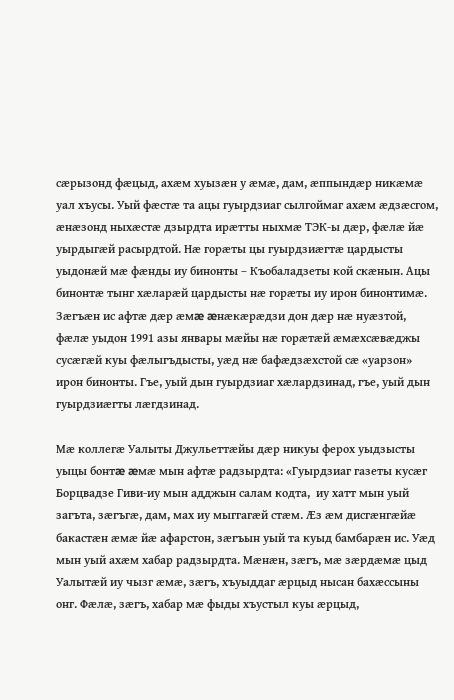сæрызонд фæцыд, ахæм хуызæн у æмæ, дам, æппындæр никæмæ уал хъусы. Уый фæстæ та ацы гуырдзиаг сылгоймаг ахæм æдзæсгом, æнæзонд ныхæстæ дзырдта ирæтты ныхмæ ТЭК-ы дæр, фæлæ йæ уырдыгæй расырдтой. Нæ горæты цы гуырдзиæгтæ цардысты уыдонæй мæ фæнды иу бинонты – Къобаладзеты кой скæнын. Ацы бинонтæ тынг хæларæй цардысты нæ горæты иу ирон бинонтимæ. Зæгъæн ис афтæ дæр æмæ æнæкæрæдзи дон дæр нæ нуæзтой, фæлæ уыдон 1991 азы январы мæйы нæ горæтæй æмæхсæвæджы сусæгæй куы фæлыгъдысты, уæд нæ бафæдзæхстой сæ «уарзон» ирон бинонты. Гъе, уый дын гуырдзиаг хæлардзинад, гъе, уый дын гуырдзиæгты лæгдзинад.

Мæ коллегæ Уалыты Джульеттæйы дæр никуы ферох уыдзысты уыцы бонтæ æмæ мын афтæ радзырдта: «Гуырдзиаг газеты кусæг Борцвадзе Гиви-иу мын адджын салам кодта,  иу хатт мын уый загъта, зæгъгæ, дам, мах иу мыггагæй стæм. Æз æм дисгæнгæйæ бакастæн æмæ йæ афарстон, зæгъын уый та куыд бамбарæн ис. Уæд мын уый ахæм хабар радзырдта. Мæнæн, зæгъ, мæ зæрдæмæ цыд Уалытæй иу чызг æмæ, зæгъ, хъуыддаг æрцыд нысан бахæссыны онг. Фæлæ, зæгъ, хабар мæ фыды хъустыл куы æрцыд,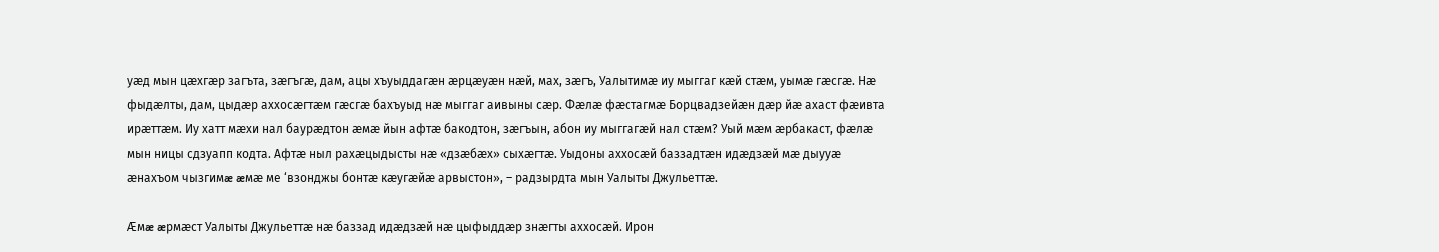уæд мын цæхгæр загъта, зæгъгæ, дам, ацы хъуыддагæн æрцæуæн нæй, мах, зæгъ, Уалытимæ иу мыггаг кæй стæм, уымæ гæсгæ. Нæ фыдæлты, дам, цыдæр аххосæгтæм гæсгæ бахъуыд нæ мыггаг аивыны сæр. Фæлæ фæстагмæ Борцвадзейæн дæр йæ ахаст фæивта ирæттæм. Иу хатт мæхи нал баурæдтон æмæ йын афтæ бакодтон, зæгъын, абон иу мыггагæй нал стæм? Уый мæм æрбакаст, фæлæ мын ницы сдзуапп кодта. Афтæ ныл рахæцыдысты нæ «дзæбæх» сыхæгтæ. Уыдоны аххосæй баззадтæн идæдзæй мæ дыууæ æнахъом чызгимæ æмæ ме ‘взонджы бонтæ кæугæйæ арвыстон», – радзырдта мын Уалыты Джульеттæ.

Æмæ æрмæст Уалыты Джульеттæ нæ баззад идæдзæй нæ цыфыддæр знæгты аххосæй. Ирон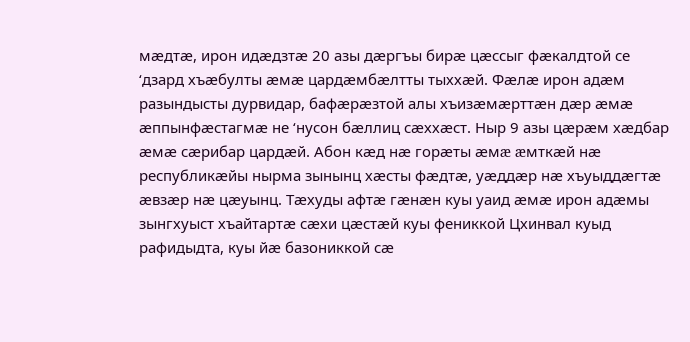мæдтæ, ирон идæдзтæ 20 азы дæргъы бирæ цæссыг фæкалдтой се ‘дзард хъæбулты æмæ цардæмбæлтты тыххæй. Фæлæ ирон адæм разындысты дурвидар, бафæрæзтой алы хъизæмæрттæн дæр æмæ æппынфæстагмæ не ‘нусон бæллиц сæххæст. Ныр 9 азы цæрæм хæдбар æмæ сæрибар цардæй. Абон кæд нæ горæты æмæ æмткæй нæ республикæйы нырма зынынц хæсты фæдтæ, уæддæр нæ хъуыддæгтæ æвзæр нæ цæуынц. Тæхуды афтæ гæнæн куы уаид æмæ ирон адæмы зынгхуыст хъайтартæ сæхи цæстæй куы фениккой Цхинвал куыд рафидыдта, куы йæ базониккой сæ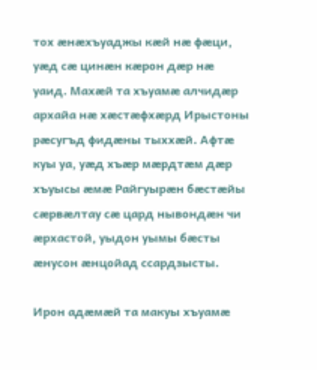тох æнæхъуаджы кæй нæ фæци, уæд сæ цинæн кæрон дæр нæ уаид. Махæй та хъуамæ алчидæр архайа нæ хæстæфхæрд Ирыстоны рæсугъд фидæны тыххæй. Афтæ куы уа, уæд хъæр мæрдтæм дæр хъуысы æмæ Райгуырæн бæстæйы сæрвæлтау сæ цард нывондæн чи æрхастой, уыдон уымы бæсты æнусон æнцойад ссардзысты.

Ирон адæмæй та макуы хъуамæ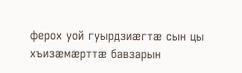ферох уой гуырдзиæгтæ сын цы хъизæмæрттæ бавзарын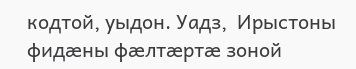кодтой, уыдон. Уадз,  Ирыстоны фидæны фæлтæртæ зоной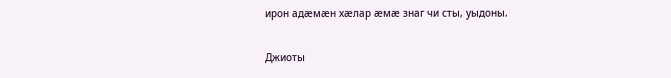ирон адæмæн хæлар æмæ знаг чи сты, уыдоны.

Джиоты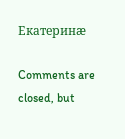Екатеринæ

Comments are closed, but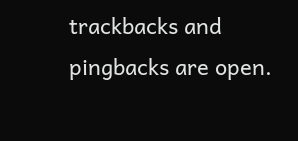trackbacks and pingbacks are open.